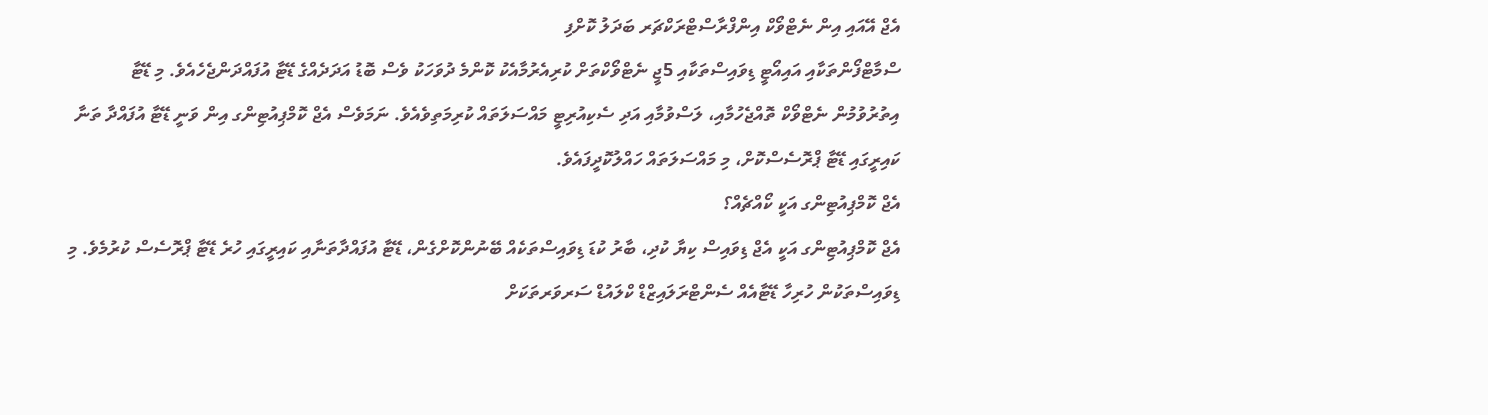އެޖް އޭއައި އިން ނެޓްވޯކް އިންފްރާސްޓްރަކްޗަރ ބަދަލު ކޮށްފި
ސްމާޓްފޯންތަކާއި އައިއޯޓީ ޑިވައިސްތަކާއި 5ޖީ ނެޓްވޯކްތަށް ކުރިއެރުމާއެކު ކޮންމެ ދުވަހަކު ވެސް ބޮޑު އަދަދެއްގެ ޑޭޓާ އުފައްދަންޖެހެއެވެ. މި ޑޭޓާ އިތުރުވުމުން ނެޓްވޯކް ތޮއްޖެހުމާއި، ލަސްވުމާއި އަދި ސެކިއުރިޓީ މައްސަލަތައް ކުރިމަތިވެއެވެ. ނަމަވެސް އެޖް ކޮމްޕިއުޓިންގ އިން ވަނީ ޑޭޓާ އުފައްދާ ތަނާ ކައިރީގައި ޑޭޓާ ޕްރޮސެސްކޮށް، މި މައްސަލަތައް ހައްލުކޮދީފައެވެ.
އެޖް ކޮމްޕިއުޓިންގ އަކީ ކޯއްޗެއް؟
އެޖް ކޮމްޕިއުޓިންގ އަކީ އެޖް ޑިވައިސް ކިޔާ ކުދި، ބާރު ކުޑަ ޑިވައިސްތަކެއް ބޭނުންކޮށްގެން، ޑޭޓާ އުފައްދާތަނާއި ކައިރީގައި ހުރެ ޑޭޓާ ޕްރޮސެސް ކުރުމެވެ. މި ޑިވައިސްތަކުން ހުރިހާ ޑޭޓާއެއް ސެންޓްރަލައިޒްޑް ކްލައުޑް ސަރވަރތަކަށް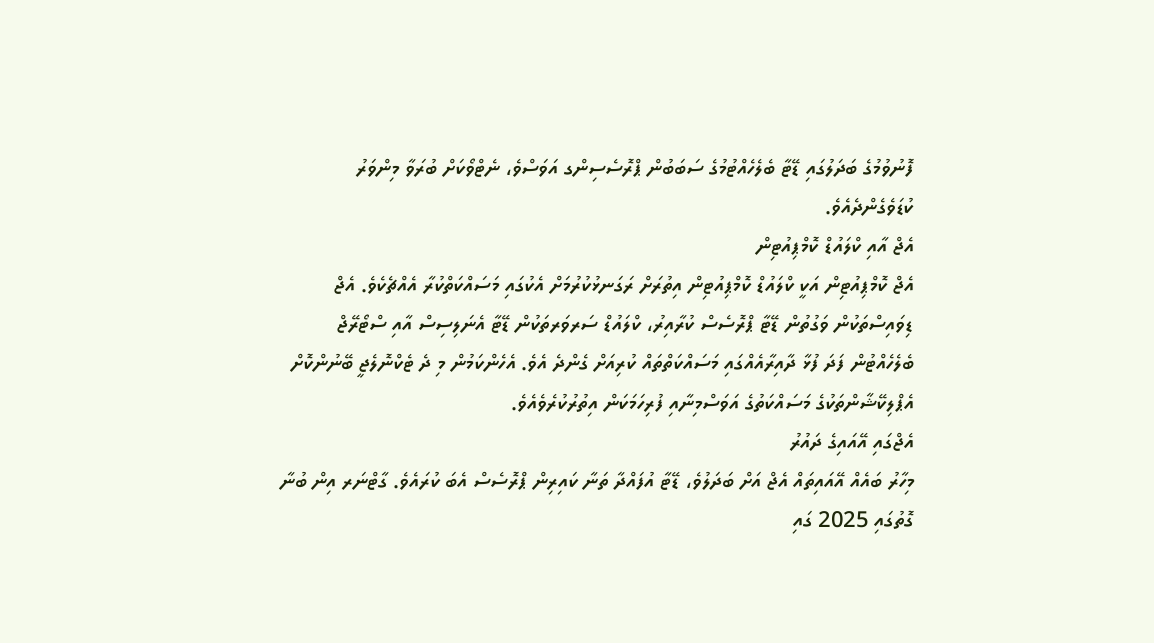ފޮނުވުމުގެ ބަދަލުގައި ޑޭޓާ ބެލެހެއްޓުމުގެ ސަބަބުން ޕްރޮސެސިންގ އަވަސްވެ، ނެޓްވޯކަށް ބުރަވާ މިންވަރު ކުޑަވެގެންދެއެވެ.
އެޖް އާއި ކްލައުޑް ކޮމްޕިއުޓިން
އެޖް ކޮމްޕިއުޓިން އަކީ ކްލައުޑް ކޮމްޕިއުޓިން އިތުރަށް ރަގަނޅުކުރުމަށް އެކުގައި މަސައްކަތްކުރާ އެއްޗެކެވެ. އެޖް ޑިވައިސްތަކުން ވަގުތުން ޑޭޓާ ޕްރޮސެސް ކުރާއިރު، ކްލައުޑް ސަރވަރތަކުން ޑޭޓާ އެނަލިސިސް އާއި ސްޓޯރޭޖް ބެލެހެއްޓުން ފަދަ ފުޅާ ދާއިރާއެއްގައި މަސައްކަތްތައް ކުރިއަށް ގެންދެ އެވެ. އެހެންކަމުން މި ދެ ޓެކްނޮލެޖީ ބޭނުންކޮށް އެޕްލިކޭޝާންތަކުގެ މަސައްކަތުގެ އަވަސްމިނާއި ފުރިހަމަކަން އިތުރުކުރެވެއެވެ.
އެޖްގައި އޭއައިގެ ދައުރު
މިހާރު ބައެއް އޭއައިތައް އެޖް އަށް ބަދަލުވެ، ޑޭޓާ އުފައްދާ ތަނާ ކައިރިން ޕްރޮސެސް އެބަ ކުރައެވެ. ގާޓްނަރ އިން ބުނާ ގޮތުގައި 2025 ގައި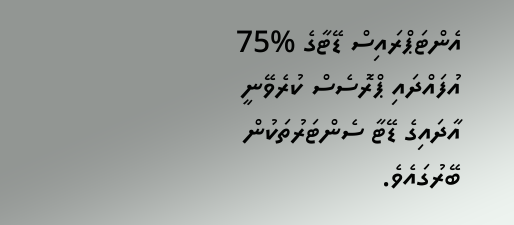އެންޓަޕްރައިސް ޑޭޓާގެ %75 އުފައްދައި ޕްރޮސެސް ކުރެވޭނީ އާދައިގެ ޑޭޓާ ސެންޓަރުތަކުން ބޭރުގައެވެ.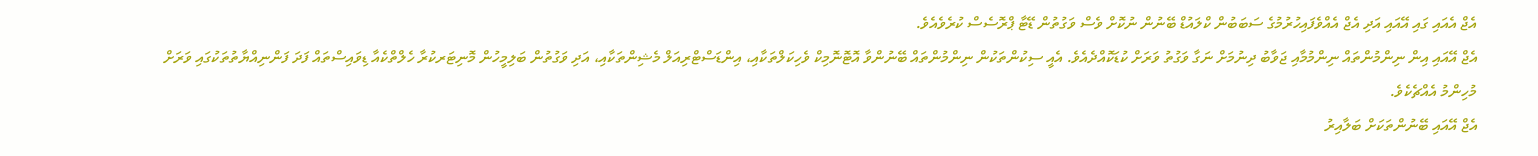އެޖް އެއައި ގައި އޭއައި އަދި އެޖް އެއްވެފައިހުރުމުގެ ސަބަބުން ކްލައުޑް ބޭނުން ނުކޮށް ވެސް ވަގުތުން ޑޭޓާ ޕްރޮސެސް ކުރެވެއެވެ.
އެޖް އޭއައި އިން ނިންމުންތައް ނިންމުމާއި ޖަވާބު ދިނުމަށް ނަގާ ވަގުތު ވަރަށް ކުޑަކޮއްދެއެވެ. އެއީ ސިކުންތަކުން ނިންމުންތައް ބޭނުންވާ އޮޓޮނޮމިކް ވެހިކަލްތަކާއި، އިންޑަސްޓްރިއަލް މެޝިންތަކާއި، އަދި ވަގުތުން ބަލިމީހުން މޮނިޓަރކުރާ ހެލްތްކެއާ ޑިވައިސްތައް ފަދަ ފަންނިއްޔާތުތަކުގައި ވަރަށް މުހިންމު އެއްޗެކެވެ.
އެޖް އޭއައި ބޭނުންތަކަށް ބަލާއިރު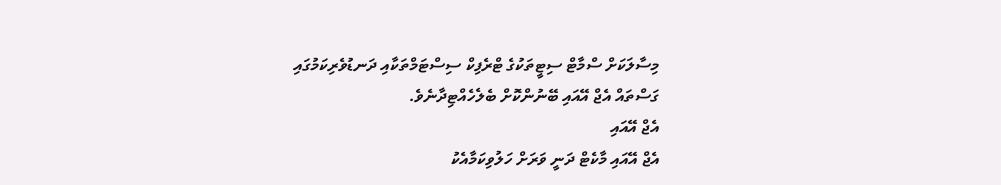މިސާލަކަށް ސްމާޓް ސިޓީތަކުގެ ޓްރެފިކް ސިސްޓަމްތަކާއި ދަނޑުވެރިކަމުގައި ގަސްތައް އެޖް އޭއައި ބޭނުންކޮށް ބެލެހެއްޓިދާނެވެ.
އެޖް އޭއައި
އެޖް އޭއައި މާކެޓް ދަނީ ވަރަށް ހަލުވިކަމާއެކު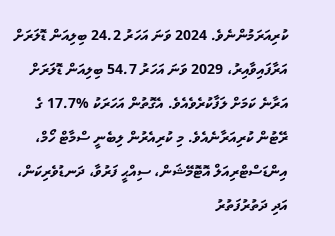ކުރިއަރަމުންނެވެ. 2024 ވަނަ އަހަރު 24.2 ބިލިއަން ޑޮލަރަށް އަރާފައިވާއިރު، 2029 ވަނަ އަހަރު 54.7 ބިލިއަން ޑޮލަރަށް އަރާނެ ކަމަށް ލަފާކުރެވެއެވެ. އެގޮތުން އަހަރަކު %17.7 ގެ ރޭޓުން ކުރިއަރާނެއެވެ. މި ކުރިއެރުން ލިބެނީ ސްމާޓް ހޯމް، އިންޑަސްޓްރިއަލް އޮޓޮމޭޝަން، ސިއްޙީ ފަރުވާ، ދަނޑުވެރިކަން، އަދި ދަތުރުފަތުރު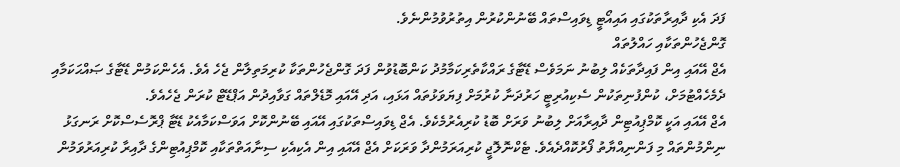ފަދަ އެކި ދާއިރާތަކުގައި އައިއޯޓީ ޑިވައިސްތައް ބޭނުންކުރުން އިތުރުވުމުންނެވެ.
ގޮންޖެހުންތަކާއި ހައްލުތައް
އެޖް އޭއައި އިން ފައިދާތަކެއް ލިބުނު ނަމަވެސް ޑޭޓާގެ ރައްކާތެރިކަމާމުދު ކަންބޮޑުވުން ފަދަ ގޮންޖެހުންތަކާ ކުރިމަތިލާން ޖެހެ އެވެ. އެހެންކަމުން ޑޭޓާގެ ޞައްޙަކަމާއި ދެމެހެއްޓުމަށް، ކުންފުނިތަކުން ސެކިއުރިޓީ ހަރުދަނާ ކުރުމަށް ފިޔަވަޅުތައް އަޅައި، އަދި އޭއައި މޮޑެލްތައް ގަވާއިދުން އަޕްޑޭޓް ކުރަން ޖެހެއެވެ.
އެޖް އޭއައި އަކީ ކޮމްޕިއުޓިން ދާއިރާއަށް ލިބުނު ވަރަށް ބޮޑު ކުރިއެރުމެކެވެ. އެޖް ޑިވައިސްތަކުގައި އޭއައި ބޭނުންކޮށް އަވަސްކަމާއެކު ޑޭޓާ ޕްރޮސެސްކޮށް ރަނގަޅު ނިންމުންތައް މި ފަންނިއްޔާތު ފޯރުކޮއްދެއެވެ. ޓެކްނޮލޮޖީ ކުރިއަރަމުންދާ ވަރަކަށް އެޖް އޭއައި އިން އެކިއެކި ސިނާއަތްތަކާއި ކޮމްޕިއުޓިންގެ ދާއިރާ ކުރިއަރުވަމުން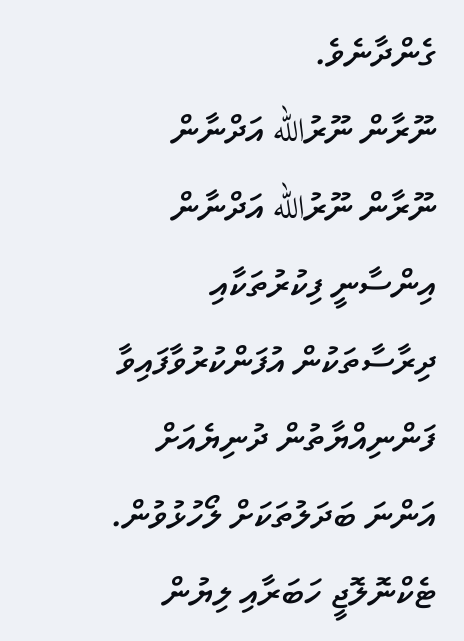ގެންދާނެވެ.
ނޫރާން ނޫރުالله އަދްނާން
ނޫރާން ނޫރުالله އަދްނާން
އިންސާނީ ފިކުރުތަކާއި ދިރާސާތަކުން އުފަންކުރުވާފައިވާ ފަންނިއްޔާތުން ދުނިޔެއަށް އަންނަ ބަދަލުތަކަށް ލޯހުޅުވުން.
ޓެކްނޮލޮޖީ ހަބަރާއި ލިޔުން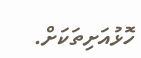ހޮޅުއަށިތަކަށް.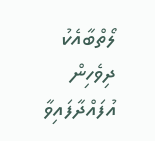ލޯތްބާއެކު ދިވެހިން އުފައްދާފައިވާ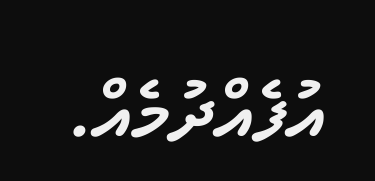އުފެއްދުމެއް.